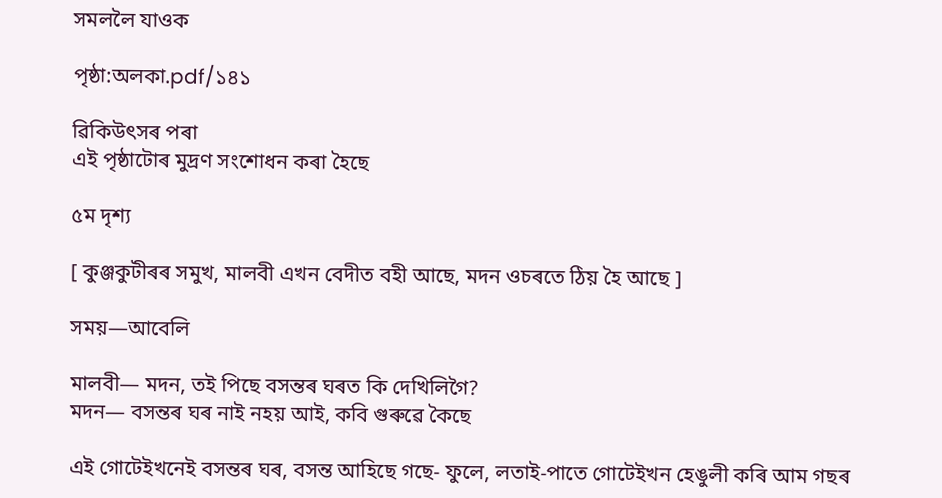সমললৈ যাওক

পৃষ্ঠা:অলকা.pdf/১৪১

ৱিকিউৎসৰ পৰা
এই পৃষ্ঠাটোৰ মুদ্ৰণ সংশোধন কৰা হৈছে

৫ম দৃশ্য

[ কুঞ্জকুটীৰৰ সমুখ, মালবী এখন বেদীত বহী আছে, মদন ওচৰতে ঠিয় হৈ আছে ]

সময়—আবেলি

মালবী— মদন, তই পিছে বসন্তৰ ঘৰত কি দেখিলিগৈ?
মদন— বসন্তৰ ঘৰ নাই নহয় আই, কবি গুৰুৱে কৈছে

এই গোটেইখনেই বসন্তৰ ঘৰ, বসন্ত আহিছে গছে- ফুলে, লতাই-পাতে গোটেইখন হেঙুলী কৰি আম গছৰ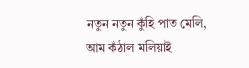নতুন নতুন কুঁহি পাত মেলি, আম কঁঠাল মলিয়াই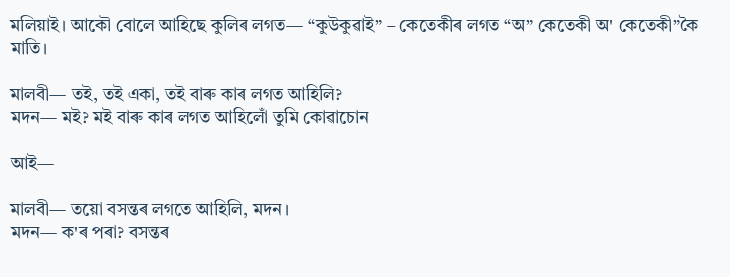মলিয়াই। আকৌ বোলে আহিছে কুলিৰ লগত— “কুউকুৱাই” – কেতেকীৰ লগত “অ” কেতেকী অ' কেতেকী”কৈ মাতি।

মালবী— তই, তই একা, তই বাৰু কাৰ লগত আহিলি?
মদন— মই? মই বাৰু কাৰ লগত আহিলোঁ তুমি কোৱাচোন

আই—

মালবী— তয়ো বসন্তৰ লগতে আহিলি, মদন।
মদন— ক'ৰ পৰা? বসন্তৰ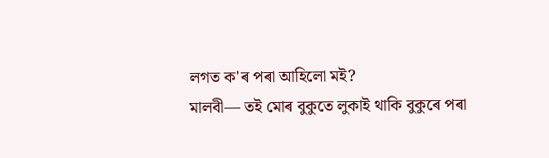লগত ক'ৰ পৰা আহিলো মই?
মালবী— তই মোৰ বুকুতে লুকাই থাকি বুকুৰে পৰা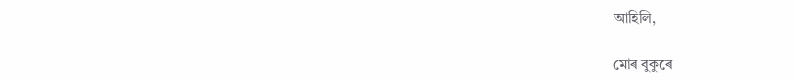আহিলি,

মোৰ বুকুৰে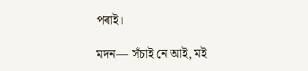পৰাই।

মদন— সঁচাই নে আই, মই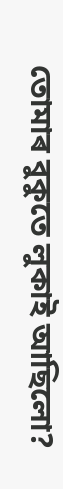তোমাৰ বুকুতে লুকাই আছিলো?